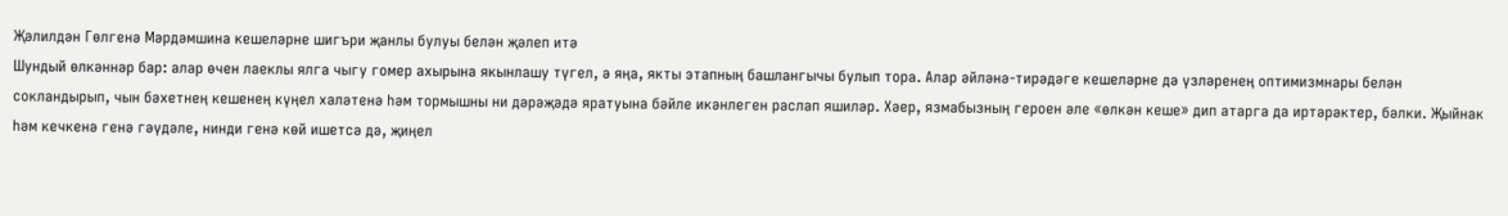Җәлилдән Гөлгенә Мәрдәмшина кешеләрне шигъри җанлы булуы белән җәлеп итә
Шундый өлкәннәр бар: алар өчен лаеклы ялга чыгу гомер ахырына якынлашу түгел, ә яңа, якты этапның башлангычы булып тора. Алар әйләнә-тирәдәге кешеләрне дә үзләренең оптимизмнары белән сокландырып, чын бәхетнең кешенең күңел халәтенә һәм тормышны ни дәрәҗәдә яратуына бәйле икәнлеген раслап яшиләр. Хәер, язмабызның героен әле «өлкән кеше» дип атарга да иртәрәктер, бәлки. Җыйнак һәм кечкенә генә гәүдәле, нинди генә көй ишетсә дә, җиңел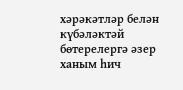хәрәкәтләр белән күбәләктәй бөтерелергә әзер ханым һич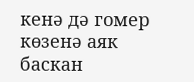кенә дә гомер көзенә аяк баскан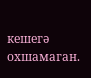кешегә охшамаган.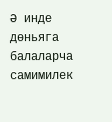Ә инде дөньяга балаларча самимилек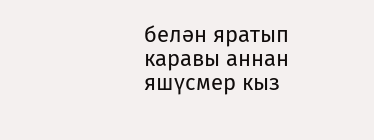белән яратып каравы аннан яшүсмер кыз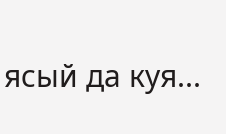ясый да куя...